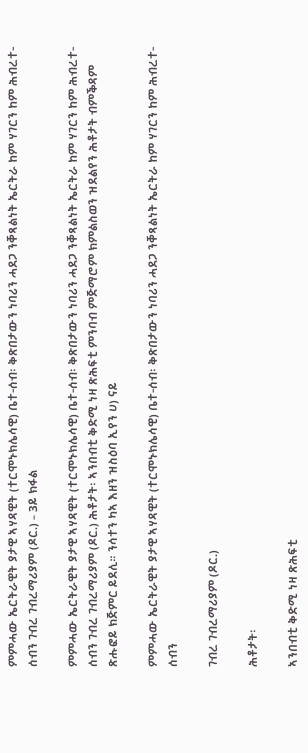ምምሓው ኤርትራዊት ያታዊ ኣሃዳዊት (ተርሞኑክሌሳዊ) ቤተ-ሰብ፡ ቅጽበታውን ነባሪን ሓደጋ ንቐጻልነት ኤርትራ ከም ሃገርን ከም ሕብረተ-ሰብን ገብረ ገብረማሪያም (ዶር.) – 3ይ ክፋል

ምምሓው ኤርትራዊት ያታዊ ኣሃዳዊት (ተርሞኑክሌሳዊ) ቤተ-ሰብ፡ ቅጽበታውን ነባሪን ሓደጋ ንቐጻልነት ኤርትራ ከም ሃገርን ከም ሕብረተ-ሰብን ገብረ ገብረማሪያም (ዶር.) ሕቶታት፡ ኣንበብቲ ቅድሚ ነዛ ጽሕፍቲ ምንባብ ምጅማሮም ክምልስወን ዝደልየን ሕቶታት ብምቕዳም ጽሑፎይ ክጅምር ይደሊ። ንሳተን ካኣ እዘን ዝስዕባ ኢየን ሀ) ናይ

ምምሓው ኤርትራዊት ያታዊ ኣሃዳዊት (ተርሞኑክሌሳዊ) ቤተ-ሰብ፡ ቅጽበታውን ነባሪን ሓደጋ ንቐጻልነት ኤርትራ ከም ሃገርን ከም ሕብረተ-ሰብን

ገብረ ገብረማሪያም (ዶር.)

ሕቶታት፡

ኣንበብቲ ቅድሚ ነዛ ጽሕፍቲ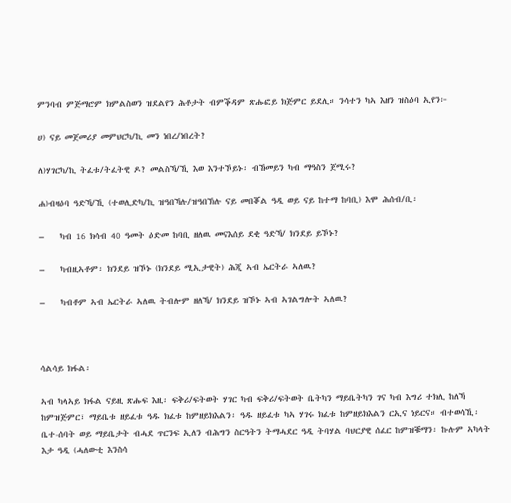ምንባብ ምጅማሮም ክምልስወን ዝደልየን ሕቶታት ብምቕዳም ጽሑፎይ ክጅምር ይደሊ። ንሳተን ካኣ እዘን ዝስዕባ ኢየን፦

ሀ) ናይ መጀመሪያ መምህርካ/ኪ መን ነበረ/ነበረት?

ለ)ሃገርካ/ኪ ትፈቱ/ትፈትዊ ዶ? መልስኻ/ኺ እወ እንተኾይኑ፡ ብኸመይን ካብ ማዓስን ጀሚሩ?

ሐ)ብዛዕባ ዓድኻ/ኺ (ተወሊድካ/ኪ ዝዓበኻሉ/ዝዓበኽሉ ናይ መበቖል ዓዲ ወይ ናይ ከተማ ከባቢ) እሞ ሕሰብ/ቢ፡

–    ካብ 16 ክሳብ 40 ዓመት ዕድመ ከባቢ ዘለዉ መናእሰይ ደቂ ዓድኻ/ ክንደይ ይኾኑ?

–    ካብዚኣቶም፡ ክንደይ ዝኾኑ (ክንደይ ሚኢታዊት) ሕጂ ኣብ ኤርትራ ኣለዉ?

–    ካብቶም ኣብ ኤርትራ ኣለዉ ትብሎም ዘለኻ/ ክንደይ ዝኾኑ ኣብ ኣገልግሎት ኣለዉ?



ሳልሳይ ክፋል፡

ኣብ ካላኣይ ክፋል ናይዚ ጽሑፍ እዚ፡ ፍቅሪ/ፍትወት ሃገር ካብ ፍቅሪ/ፍትወት ቤትካን ማይቤትካን ገና ካብ እግሪ ተክሊ ከለኻ ከምዝጅምር፣ ማይቤቱ ዘይፈቱ ዓዱ ክፈቱ ከምዘይክእልን፡ ዓዱ ዘይፈቱ ካኣ ሃገሩ ክፈቱ ከምዘይክእልን ርኢና ነይርና። ብተወሳኺ፡ ቤተ-ሰባት ወይ ማይቤታት ብሓደ ጥርንፍ ኢለን ብሕግን ስርዓትን ትማሓደር ዓዲ ትባሃል ባህርያዊ ሰፈር ከምዝቑማን፡ ኩሉም ኣካላት እታ ዓዲ (ሓለውቲ እንስሳ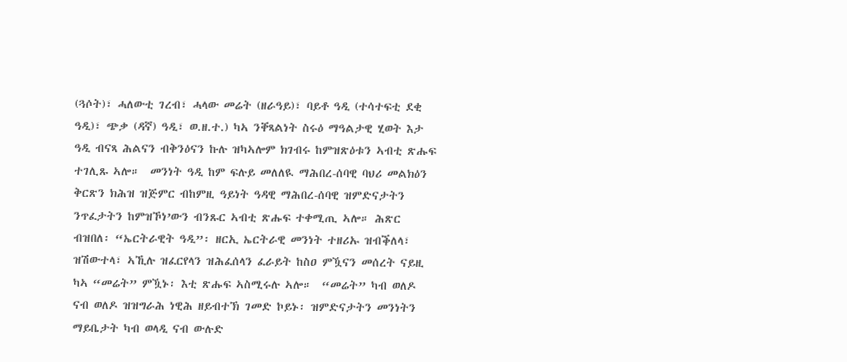(ጓሶት)፣ ሓለውቲ ገረብ፣ ሓላው መሬት (ዘራዓይ)፣ ባይቶ ዓዲ (ተሳተፍቲ ደቂ ዓዲ)፣ ጭቃ (ዳኛ) ዓዲ፣ ወ.ዘ.ተ.) ካኣ ንቐጻልነት ስሩዕ ማዓልታዊ ሂወት እታ ዓዲ ብናጻ ሕልናን ብቅንዕናን ኩሉ ዝካኣሎም ክገብሩ ከምዝጽዕቱን ኣብቲ ጽሑፍ ተገሊጹ ኣሎ።  መንነት ዓዲ ከም ፍሉይ መለለዪ ማሕበረ-ሰባዊ ባህሪ መልክዕን ቅርጽን ክሕዝ ዝጅምር ብከምዚ ዓይነት ዓዳዊ ማሕበረ-ሰባዊ ዝምድናታትን ንጥፈታትን ከምዝኾነ’ውን ብንጹር ኣብቲ ጽሑፍ ተቀሚጢ ኣሎ። ሕጽር ብዝበለ፡ “ኤርትራዊት ዓዲ”፡ ዘርኢ ኤርትራዊ መንነት ተዘሪኡ ዝብቕለላ፣ ዝሽውተላ፣ ኣኺሉ ዝፈርየላን ዝሕፈሰላን ፈራይት ከስዐ ምዃናን መሰረት ናይዚ ካኣ “መሬት” ምዃኑ፡ እቲ ጽሑፍ ኣስሚሩሉ ኣሎ።  “መሬት” ካብ ወለዶ ናብ ወለዶ ዝዝግራሕ ነዊሕ ዘይብተኽ ገመድ ኮይኑ፡ ዝምድናታትን መንነትን ማይቤታት ካብ ወላዲ ናብ ውሉድ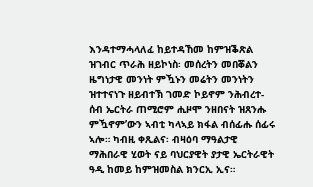እንዳተማሓላለፈ ከይተዳኸመ ከምዝቕጽል ዝገብር ጥራሕ ዘይኮነስ፡ መሰረትን መበቖልን ዜግነታዊ መንነት ምዃኑን መሬትን መንነትን ዝተተናነጉ ዘይብተኽ ገመድ ኮይኖም ንሕብረተ-ሰብ ኤርትራ ጠሚሮም ሒዞሞ ንዘበናት ዝጸንሑ ምዃኖም’ውን ኣብቲ ካላኣይ ክፋል ብሰፊሑ ሰፊሩ ኣሎ። ካብዚ ቀጺልና፡ ብዛዕባ ማዓልታዊ ማሕበራዊ ሂወት ናይ ባህርያዊት ያታዊ ኤርትራዊት ዓዲ ከመይ ከምዝመስል ክንርኢ ኢና።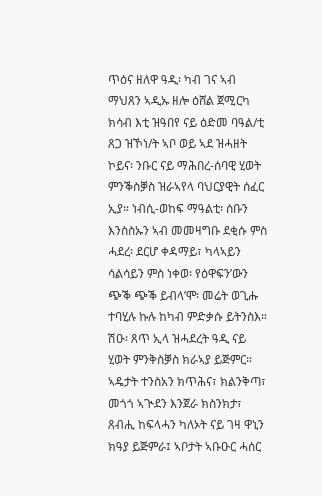ጥዕና ዘለዋ ዓዲ፡ ካብ ገና ኣብ ማህጸን ኣዲኡ ዘሎ ዕሸል ጀሚርካ ክሳብ እቲ ዝዓበየ ናይ ዕድመ ባዓል/ቲ ጸጋ ዝኾነ/ት ኣቦ ወይ ኣደ ዝሓዘት ኮይና፡ ንቡር ናይ ማሕበረ-ሰባዊ ሂወት ምንቕስቓስ ዝራኣየላ ባህርያዊት ሰፈር ኢያ። ነብሲ-ወከፍ ማዓልቲ፡ ሰቡን እንስስኡን ኣብ መመዛግቡ ደቂሱ ምስ ሓደረ፡ ደርሆ ቀዳማይ፣ ካላኣይን ሳልሳይን ምስ ነቀወ፡ የዕዋፍን’ውን ጭቕ ጭቕ ይብላ’ሞ፡ መሬት ወጊሑ ተባሂሉ ኩሉ ከካብ ምድቃሱ ይትንስእ። ሽዑ፡ ጸጥ ኢላ ዝሓደረት ዓዲ ናይ ሂወት ምንቅስቓስ ክራኣያ ይጅምር። ኣዴታት ተንስአን ክጥሕና፣ ክልንቅጣ፣ መጎጎ ኣጒደን እንጀራ ክስንክታ፣ ጸብሒ ከፍላሓን ካለኦት ናይ ገዛ ዋኒን ክዓያ ይጅምራ፤ ኣቦታት ኣቡዑር ሓሰር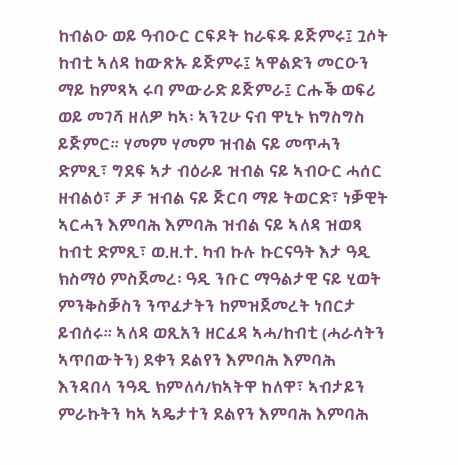ከብልዑ ወይ ዓብዑር ርፍዶት ከራፍዱ ይጅምሩ፤ ጓሶት ከብቲ ኣለዳ ከውጽኡ ይጅምሩ፤ ኣዋልድን መርዑን ማይ ከምጻኣ ሩባ ምውራድ ይጅምራ፤ ርሑቕ ወፍሪ ወይ መገሻ ዘለዎ ካኣ፡ ኣንጊሁ ናብ ዋኒኑ ክግስግስ ይጅምር። ሃመም ሃመም ዝብል ናይ መጥሓን ድምጺ፣ ግደፍ ኣታ ብዕራይ ዝብል ናይ ኣብዑር ሓሰር ዘብልዕ፣ ቻ ቻ ዝብል ናይ ጅርባ ማይ ትወርድ፣ ነቓዊት ኣርሓን እምባሕ እምባሕ ዝብል ናይ ኣለዳ ዝወጻ ከብቲ ድምጺ፣ ወ.ዘ.ተ. ካብ ኩሉ ኩርናዓት እታ ዓዲ ክስማዕ ምስጀመረ፡ ዓዲ ንቡር ማዓልታዊ ናይ ሂወት ምንቅስቓስን ንጥፈታትን ከምዝጀመረት ነበርታ ይብሰሩ። ኣለዳ ወጺአን ዘርፈዳ ኣሓ/ከብቲ (ሓራሳትን ኣጥበውትን) ደቀን ደልየን እምባሕ እምባሕ እንዳበላ ንዓዲ ክምለሳ/ክኣትዋ ከለዋ፣ ኣብታይን ምራኩትን ካኣ ኣዴታተን ደልየን እምባሕ እምባሕ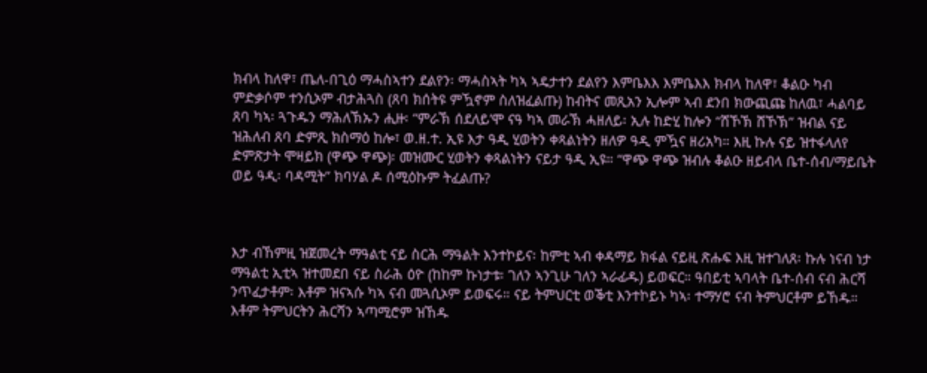ክብላ ከለዋ፣ ጤለ-በጊዕ ማሓስኣተን ደልየን፡ ማሓስኣት ካኣ ኣዴታተን ደልየን እምቤእእ እምቤእእ ክብላ ከለዋ፣ ቆልዑ ካብ ምድቃሶም ተንሲኦም ብታሕጓስ (ጸባ ክሰትዩ ምዃኖም ስለዝፈልጡ) ከብትና መጺአን ኢሎም ኣብ ደንበ ክውጪጩ ከለዉ፣ ሓልባይ ጸባ ካኣ፡ ጓጉዱን ማሕለኽኡን ሒዙ፡ “ምራኽ ሰደለይ’ሞ ናዓ ካኣ መራኽ ሓዘለይ፡ ኢሉ ከድሂ ከሎን “ሸኾኽ ሸኾኽ” ዝብል ናይ ዝሕለብ ጸባ ድምጺ ክስማዕ ከሎ፣ ወ.ዘ.ተ. ኢዩ እታ ዓዲ ሂወትን ቀጻልነትን ዘለዎ ዓዲ ምዃና ዘሪአካ። እዚ ኩሉ ናይ ዝተፋላለየ ድምጽታት ሞዛይክ (ዋጭ ዋጭ)፡ መዝሙር ሂወትን ቀጻልነትን ናይታ ዓዲ ኢዩ። “ዋጭ ዋጭ ዝብሉ ቆልዑ ዘይብላ ቤተ-ሰብ/ማይቤት ወይ ዓዲ፡ ባዳሚት” ክባሃል ዶ ሰሚዕኩም ትፈልጡ?



እታ ብኸምዚ ዝጀመረት ማዓልቲ ናይ ስርሕ ማዓልት እንተኮይና፡ ከምቲ ኣብ ቀዳማይ ክፋል ናይዚ ጽሑፍ እዚ ዝተገለጸ፡ ኩሉ ነናብ ነታ ማዓልቲ ኢቲኣ ዝተመደበ ናይ ስራሕ ዕዮ (ከከም ኩነታቱ፡ ገለን ኣንጊሁ ገለን ኣራፊዱ) ይወፍር። ዓበይቲ ኣባላት ቤተ-ሰብ ናብ ሕርሻ ንጥፈታቶም፡ እቶም ዝናኣሱ ካኣ ናብ መጓሲኦም ይወፍሩ። ናይ ትምህርቲ ወቕቲ እንተኮይኑ ካኣ፡ ተማሃሮ ናብ ትምህርቶም ይኸዱ። እቶም ትምህርትን ሕርሻን ኣጣሚሮም ዝኸዱ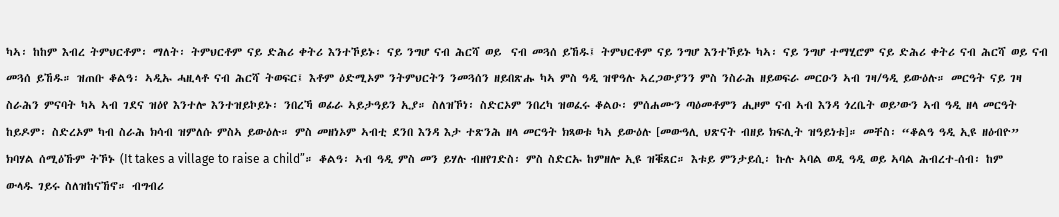ካኣ፡ ከከም እብረ ትምህርቶም፡ ማለት፡ ትምህርቶም ናይ ድሕሪ ቀትሪ እንተኾይኑ፡ ናይ ንግሆ ናብ ሕርሻ ወይ  ናብ መጓሰ ይኸዱ፤ ትምህርቶም ናይ ንግሆ እንተኾይኑ ካኣ፡ ናይ ንግሆ ተማሂሮም ናይ ድሕሪ ቀትሪ ናብ ሕርሻ ወይ ናብ መጓሰ ይኸዱ። ዝጠቡ ቆልዓ፡ ኣዲኡ ሓዚላቶ ናብ ሕርሻ ትወፍር፤ እቶም ዕድሚኦም ንትምህርትን ንመጓሰን ዘይበጽሑ ካኣ ምስ ዓዲ ዝዋዓሉ ኣረጋውያንን ምስ ንስራሕ ዘይወፍራ መርዑን ኣብ ገዛ/ዓዲ ይውዕሉ። መርዓት ናይ ገዛ ስራሕን ምናባት ካኣ ኣብ ገደና ዝዕየ እንተሎ እንተዝይኮይኑ፡ ንበረኻ ወፊራ ኣይታዓይን ኢያ። ስለዝኾነ፡ ስድርኦም ንበረካ ዝወፈሩ ቆልዑ፡ ምሰሐሙን ጣዕመቶምን ሒዞም ናብ ኣብ እንዳ ጎረቤት ወይ’ውን ኣብ ዓዲ ዘላ መርዓት ከይዶም፡ ስድረኦም ካብ ስራሕ ክሳብ ዝምለሱ ምስኣ ይውዕሉ። ምስ መዘነኦም ኣብቲ ደንበ እንዳ እታ ተጽንሕ ዘላ መርዓት ክጻወቱ ካኣ ይውዕሉ [መውዓሊ ህጽናት ብዘይ ክፍሊት ዝዓይነቱ]። መቸስ፡ “ቆልዓ ዓዲ ኢዩ ዘዕብዮ” ክባሃል ሰሚዕኹም ትኾኑ (It takes a village to raise a child”። ቆልዓ፡ ኣብ ዓዲ ምስ መን ይሃሉ ብዘየገድስ፡ ምስ ስድርኡ ከምዘሎ ኢዩ ዝቑጸር። እቱይ ምንታይሲ፡ ኩሉ ኣባል ወዲ ዓዲ ወይ ኣባል ሕብረተ-ሰብ፡ ከም ውላዱ ገይሩ ስለዝከናኸኖ። ብግብሪ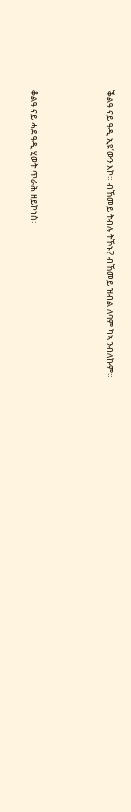ቕልዓ ናይ ዓዲ ኢዩ’ውን እኮ። ብኸመይ ትብሉ ትኾኑ? ብኸመይ ዝብል ለባም ካኣ ንብለኩም።



ቆልዓ ናይ ሓደ ዓዲ ሂወት ጥራሕ ዘይኮነስ፡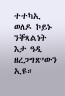ተተካኢ ወለዶ ኮይኑ ንቐጻልነት እታ ዓዲ ዘረጋግጽ’ውን ኢዩ።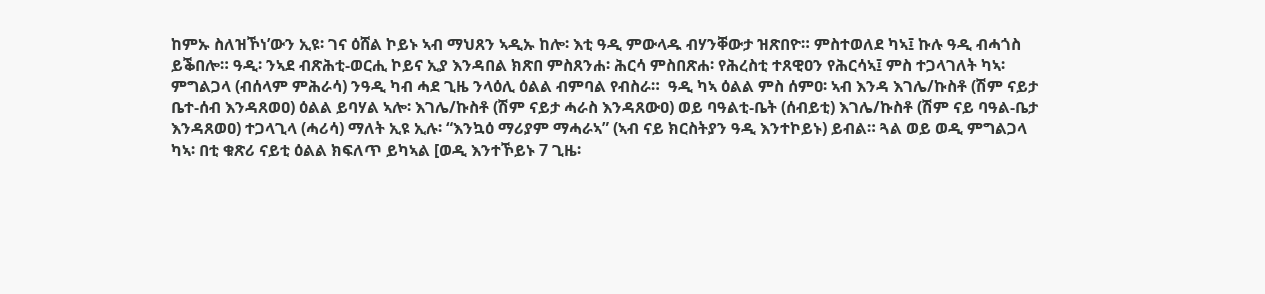ከምኡ ስለዝኾነ’ውን ኢዩ፡ ገና ዕሸል ኮይኑ ኣብ ማህጸን ኣዲኡ ከሎ፡ እቲ ዓዲ ምውላዱ ብሃንቐውታ ዝጽበዮ። ምስተወለደ ካኣ፤ ኩሉ ዓዲ ብሓጎስ ይቕበሎ። ዓዲ፡ ንኣደ ብጽሕቲ-ወርሒ ኮይና ኢያ እንዳበል ክጽበ ምስጸንሐ፡ ሕርሳ ምስበጽሐ፡ የሕረስቲ ተጸዊዐን የሕርሳኣ፤ ምስ ተጋላገለት ካኣ፡ ምግልጋላ (ብሰላም ምሕራሳ) ንዓዲ ካብ ሓደ ጊዜ ንላዕሊ ዕልል ብምባል የብስራ።  ዓዲ ካኣ ዕልል ምስ ሰምዐ፡ ኣብ እንዳ እገሌ/ኩስቶ (ሽም ናይታ ቤተ-ሰብ እንዳጸወዐ) ዕልል ይባሃል ኣሎ፡ እገሌ/ኩስቶ (ሽም ናይታ ሓራስ እንዳጸውዐ) ወይ ባዓልቲ-ቤት (ሰብይቲ) እገሌ/ኩስቶ (ሽም ናይ ባዓል-ቤታ እንዳጸወዐ) ተጋላጊላ (ሓሪሳ) ማለት ኢዩ ኢሉ፡ “እንኳዕ ማሪያም ማሓራኣ” (ኣብ ናይ ክርስትያን ዓዲ እንተኮይኑ) ይብል። ጓል ወይ ወዲ ምግልጋላ ካኣ፡ በቲ ቁጽሪ ናይቲ ዕልል ክፍለጥ ይካኣል [ወዲ እንተኾይኑ 7 ጊዜ፡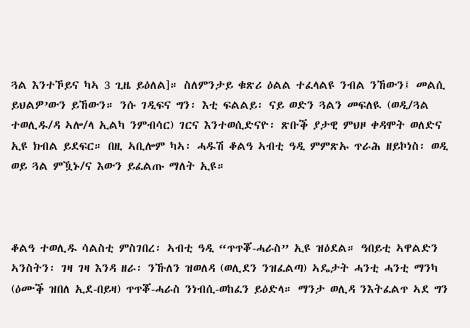ጓል እንተኾይና ካኣ 3 ጊዜ ይዕለል]። ስለምንታይ ቁጽሪ ዕልል ተፈላልዩ ንብል ንኸውን፤ መልሲ ይህልዎ’ውን ይኸውን። ንሱ ገዲፍና ግን፡ እቲ ፍልልይ፡ ናይ ወድን ጓልን መፍለዪ (ወዲ/ጓል ተወሊዱ/ዳ ኣሎ/ላ ኢልካ ንምብሳር) ገርና እንተወሲድናዮ፡ ጽቡቕ ያታዊ ምህዞ ቀዳሞት ወለድና ኢዩ ክብል ይደፍር። በዚ ኣቢሎም ካኣ፡ ሓዱሽ ቆልዓ ኣብቲ ዓዲ ምምጽኡ ጥራሕ ዘይኮነስ፡ ወዲ ወይ ጓል ምዃኑ/ና እውን ይፈልጡ ማለት ኢዩ።



ቆልዓ ተወሊዱ ሳልስቲ ምስገበረ፡ ኣብቲ ዓዲ “ጥጥቖ-ሓራስ” ኢዩ ዝዕደል። ዓበይቲ ኣዋልድን ኣንስትን፡ ገዛ ገዛ እንዳ ዘራ፡ ንኹለን ዝወለዳ (ወሊደን ንዝፈልጣ) ኣዴታት ሓንቲ ሓንቲ ማንካ (ዕሙቕ ዝበለ ኢደ-በይዛ) ጥጥቖ-ሓራስ ንነብሲ-ወከፈን ይዕድላ። ማንታ ወሊዳ ንእትፈልጥ ኣደ ግን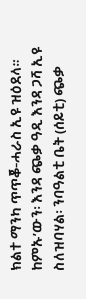ክልተ ማንካ ጥጥቖ-ሓራስ ኢዩ ዝዕደላ። ከምኡ’ውን፡ እንዳ ጭቃ ዓዲ እንዳ ጋሻ ኢዩ ስለዝባሃል፡ ንባዓልቲ ቤት (ሰይቲ) ጭቃ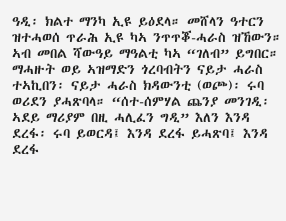ዓዲ፡ ክልተ ማንካ ኢዩ ይዕደላ። መሸላን ዓተርን ዝተሓወሰ ጥራሕ ኢዩ ካኣ ንጥጥቖ-ሓራስ ዝኸውን። ኣብ መበል ሻውዓይ ማዓልቲ ካኣ “ገለብ” ይግበር። ማሓዙት ወይ ኣዝማድን ጎረባብትን ናይታ ሓራስ ተኣኪበን፡ ናይታ ሓራስ ክዳውንቲ (ወጮ)፡ ሩባ ወሪደን ያሓጽባላ። “ሰተ-ሰምሃል ጨንያ መንገዲ፡ ኣደይ ማሪያም በዚ ሓሊፈን ግዲ” እለን እንዳ ደረፋ፡ ሩባ ይወርዳ፤ እንዳ ደረፋ ይሓጽባ፤ እንዳ ደረፋ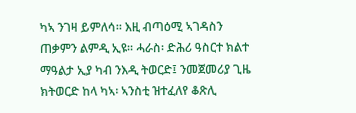ካኣ ንገዛ ይምለሳ። እዚ ብጣዕሚ ኣገዳስን ጠቃምን ልምዲ ኢዩ። ሓራስ፡ ድሕሪ ዓስርተ ክልተ ማዓልታ ኢያ ካብ ንእዲ ትወርድ፤ ንመጀመሪያ ጊዜ ክትወርድ ከላ ካኣ፡ ኣንስቲ ዝተፈለየ ቆጽሊ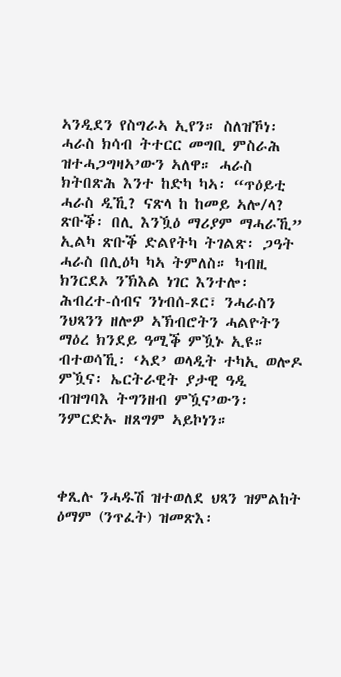ኣንዲደን የስግራኣ ኢየን። ስለዝኾነ፡ ሓራስ ክሳብ ትተርር መግቢ ምስራሕ ዝተሓጋግዛኣ’ውን ኣለዋ። ሓራስ ክትበጽሕ እንተ ከድካ ካኣ፡ “ጥዕይቲ ሓራስ ዲኺ? ናጽላ ከ ከመይ ኣሎ/ላ? ጽቡቕ፡ በሊ እንዃዕ ማሪያም ማሓራኺ” ኢልካ ጽቡቕ ድልየትካ ትገልጽ፡ ጋዓት ሓራስ በሊዕካ ካኣ ትምለስ። ካብዚ ክንርደኦ ንኽእል ነገር እንተሎ፡ ሕብረተ-ሰብና ንነብሰ-ጾር፣ ንሓራስን ንህጻንን ዘሎዎ ኣኽብሮትን ሓልዮትን ማዕረ ክንደይ ዓሚቕ ምዃኑ ኢዩ። ብተወሳኺ፡ ‘ኣደ’ ወላዲት ተካኢ ወሎዶ ምዃና፡ ኤርትራዊት ያታዊ ዓዲ ብዝግባእ ትግንዘብ ምዃና’ውን፡ ንምርድኡ ዘጸግም ኣይኮነን።



ቀጺሉ ንሓዱሽ ዝተወለደ ህጻን ዝምልከት ዕማም (ንጥፈት) ዝመጽእ፡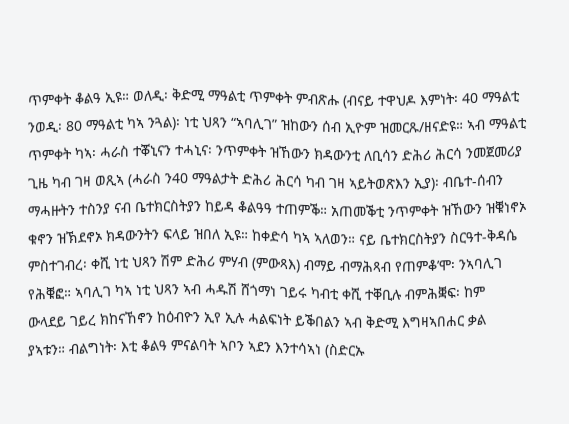ጥምቀት ቆልዓ ኢዩ። ወለዲ፡ ቅድሚ ማዓልቲ ጥምቀት ምብጽሑ (ብናይ ተዋህዶ እምነት፡ 40 ማዓልቲ ንወዲ፡ 80 ማዓልቲ ካኣ ንጓል)፡ ነቲ ህጻን “ኣባሊገ” ዝከውን ሰብ ኢዮም ዝመርጹ/ዘናድዩ። ኣብ ማዓልቲ ጥምቀት ካኣ፡ ሓራስ ተቖኒናን ተሓኒና፡ ንጥምቀት ዝኸውን ክዳውንቲ ለቢሳን ድሕሪ ሕርሳ ንመጀመሪያ ጊዜ ካብ ገዛ ወጺኣ (ሓራስ ን40 ማዓልታት ድሕሪ ሕርሳ ካብ ገዛ ኣይትወጽእን ኢያ)፡ ብቤተ-ሰብን ማሓዙትን ተስንያ ናብ ቤተክርስትያን ከይዳ ቆልዓዓ ተጠምቕ። አጠመቕቲ ንጥምቀት ዝኸውን ዝቑነኖኦ ቁኖን ዝኽደኖኦ ክዳውንትን ፍላይ ዝበለ ኢዩ። ከቀድሳ ካኣ ኣለወን። ናይ ቤተክርስትያን ስርዓተ-ቅዳሴ ምስተገብረ፡ ቀሺ ነቲ ህጻን ሽም ድሕሪ ምሃብ (ምውጻእ) ብማይ ብማሕጻብ የጠምቆ’ሞ፡ ንኣባሊገ የሕቑፎ። ኣባሊገ ካኣ ነቲ ህጻን ኣብ ሓዱሽ ሸጎማነ ገይሩ ካብቲ ቀሺ ተቐቢሉ ብምሕቛፍ፡ ከም ውላደይ ገይረ ክከናኸኖን ከዕብዮን ኢየ ኢሉ ሓልፍነት ይቕበልን ኣብ ቅድሚ እግዛኣበሐር ቃል ያኣቱን። ብልግነት፡ እቲ ቆልዓ ምናልባት ኣቦን ኣደን እንተሳኣነ (ስድርኡ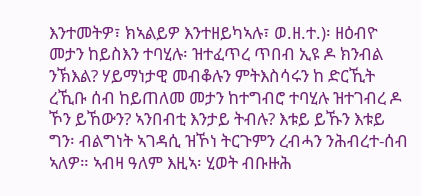እንተመትዎ፣ ክኣልይዎ እንተዘይካኣሉ፣ ወ.ዘ.ተ.)፡ ዘዕብዮ መታን ከይስእን ተባሂሉ፡ ዝተፈጥረ ጥበብ ኢዩ ዶ ክንብል ንኽእል? ሃይማነታዊ መብቆሉን ምትእስሳሩን ከ ድርኺት ረኺቡ ሰብ ከይጠለመ መታን ከተግብሮ ተባሂሉ ዝተገብረ ዶ ኾን ይኸውን? ኣንበብቲ እንታይ ትብሉ? እቱይ ይኹን እቱይ ግን፡ ብልግነት ኣገዳሲ ዝኾነ ትርጉምን ረብሓን ንሕብረተ-ሰብ ኣለዎ። ኣብዛ ዓለም እዚኣ፡ ሂወት ብቡዙሕ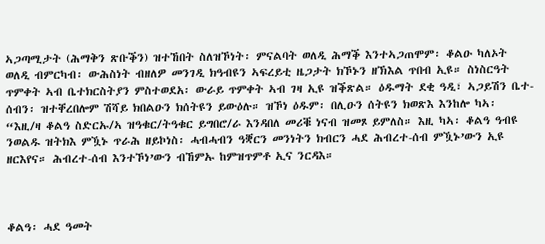ኣጋጣሚታት (ሕማቅን ጽቡቕን) ዝተኸበት ስለዝኾነት፡ ምናልባት ወለዲ ሕማቕ እንተኣጋጠሞም፡ ቆልዑ ካለኦት ወለዲ ብምርካብ፡ ውሕስነት ብዘለዎ መንገዲ ክዓብዩን ኣፍረይቲ ዜጋታት ክኾኑን ዘኽእል ጥበብ ኢዩ። ስነስርዓት ጥምቀት ኣብ ቤተክርስትያን ምስተወደአ፡ ውራይ ጥምቀት ኣብ ገዛ ኢዩ ዝቕጽል። ዕዱማት ደቂ ዓዲ፣ ኣጋይሽን ቤተ-ሰብን፡ ዝተቐረበሎም ሽሻይ ክበልዑን ክሰትዩን ይውዕሉ። ዝኾነ ዕዱም፡ በሊዑን ሰትዩን ክወጽእ እንከሎ ካኣ፡ “እዚ/ዛ ቆልዓ ስድርኡ/ኣ ዝዓቁር/ትዓቁር ይግበሮ/ራ እንዳበለ መሪቑ ነናብ ዝመጾ ይምለስ። እዚ ካኣ፡ ቆልዓ ዓብዩ ንወልዱ ዝትክእ ምዃኑ ጥራሕ ዘይኮነስ፡ ሓብሓብን ዓቛርን መንነትን ክብርን ሓደ ሕብረተ-ሰብ ምዃኑ’ውን ኢዩ ዘርእየና። ሕብረተ-ሰብ እንተኾነ’ውን ብኸምኡ ከምዝጥምቶ ኢና ንርዳእ።



ቆልዓ፡ ሓደ ዓመት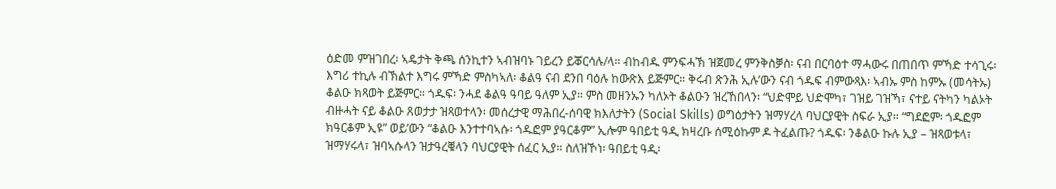ዕድመ ምዝገበረ፡ ኣዴታት ቅጫ ሰንኪተን ኣብዝባኑ ገይረን ይቖርሳሉ/ላ። ብከብዱ ምንፍሓኽ ዝጀመረ ምንቅስቓስ፡ ናብ በርባዕተ ማሓውሩ በጠበጥ ምኻድ ተሳጊሩ፡ እግሪ ተኪሉ ብኽልተ እግሩ ምኻድ ምስካኣለ፡ ቆልዓ ናብ ደንበ ባዕሉ ከውጽእ ይጅምር። ቅሩብ ጽንሕ ኢሉ’ውን ናብ ጎዱፍ ብምውጻእ፡ ኣብኡ ምስ ከምኡ (መሳትኡ) ቆልዑ ክጻወት ይጅምር። ጎዱፍ፡ ንሓደ ቆልዓ ዓባይ ዓለም ኢያ። ምስ መዘንኡን ካለኦት ቆልዑን ዝረኸበላን፡ “ህድሞይ ህድሞካ፣ ገዝይ ገዝኻ፣ ናተይ ናትካን ካልኦት ብዙሓት ናይ ቆልዑ ጸወታታ ዝጻወተላን፡ መሰረታዊ ማሕበረ-ሰባዊ ክእለታትን (Social Skills) ወግዕታትን ዝማሃረላ ባህርያዊት ስፍራ ኢያ። “ግደፎም፡ ጎዱፎም ክዓርቆም ኢዩ” ወይ’ውን “ቆልዑ እንተተባኣሱ፡ ጎዱፎም ያዓርቆም” ኢሎም ዓበይቲ ዓዲ ክዛረቡ ሰሚዕኩም ዶ ትፈልጡ? ጎዱፍ፡ ንቆልዑ ኩሉ ኢያ – ዝጻወቱላ፣ ዝማሃሩላ፣ ዝባኣሱላን ዝታዓረቑላን ባህርያዊት ሰፈር ኢያ። ስለዝኾነ፡ ዓበይቲ ዓዲ፡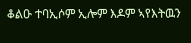ቆልዑ ተባኢሶም ኢሎም እዶም ኣየእትዉን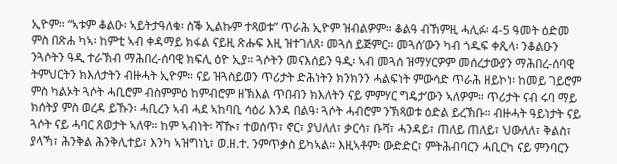ኢዮም። “ኣቱም ቆልዑ፡ ኣይትታዓለቁ፡ ስቕ ኢልኩም ተጻወቱ” ጥራሕ ኢዮም ዝብልዎም። ቆልዓ ብኸምዚ ሓሊፉ፡ 4-5 ዓመት ዕድመ ምስ በጽሐ ካኣ፡ ከምቲ ኣብ ቀዳማይ ክፋል ናይዚ ጽሑፍ እዚ ዝተገለጸ፡ መጓሰ ይጅምር። መጓሰ’ውን ካብ ጎዱፍ ቀጺላ፡ ንቆልዑን ንጓሶትን ዓዲ ተራኽብ ማሕበረ-ሰባዊ ክፍሊ ዕዮ ኢያ። ጓሶትን መናእሰይን ዓዲ፡ ኣብ መጓሰ ዝማሃርዎም መሰረታውያን ማሕበረ-ሰባዊ ትምህርትን ክእለታትን ብዙሓት ኢዮም። ናይ ዝጓስይወን ጥሪታት ድሕነትን ክንክንን ሓልፍነት ምውሳድ ጥራሕ ዘይኮነ፡ ከመይ ገይሮም ምስ ካልኦት ጓሶት ሓቢሮም ብስምምዕ ከምብሮም ዘኽእል ጥበብን ክእለትን ናይ ምምሃር ግዴታ’ውን ኣለዎም። ጥሪታት ናብ ሩባ ማይ ክሰትያ ምስ ወረዳ ይኹን፡ ሓቢረን ኣብ ሓደ ኣከባቢ ሳዕሪ እንዳ በልዓ፡ ጓሶት ሓብሮም ንኽጻወቱ ዕድል ይረኽቡ። ብዙሓት ዓይነታት ናይ ጓሶት ናይ ሓባር ጸወታት ኣለዋ። ከም ኣብነት፡ ሻዂ፣ ተወሰጥ፣ ኖር፣ ያህለለ፣ ቃርሳ፣ ቡሻ፣ ሓንዳይ፣ ጠለይ ጠለይ፣ ህውለለ፣ ቅልስ፣ ያላኻ፣ ሕንቅል ሕንቅሊተይ፣ እንካ ኣዝግነኒ፣ ወ.ዘ.ተ. ንምጥቃስ ይካኣል። እዚኣቶም፡ ውድድር፣ ምትሕብባርን ሓቢርካ ናይ ምንባርን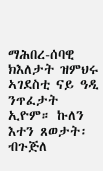ማሕበረ-ሰባዊ ክእለታት ዝምህሩ ኣገደስቲ ናይ ዓዲ ንጥፈታት ኢዮም። ኩለን እተን ጸወታት፡ ብጉጅለ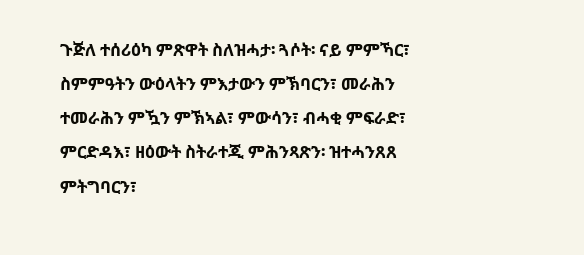ጉጅለ ተሰሪዕካ ምጽዋት ስለዝሓታ፡ ጓሶት፡ ናይ ምምኻር፣ ስምምዓትን ውዕላትን ምእታውን ምኽባርን፣ መራሕን ተመራሕን ምዃን ምኽኣል፣ ምውሳን፣ ብሓቂ ምፍራድ፣ ምርድዳእ፣ ዘዕውት ስትራተጂ ምሕንጻጽን፡ ዝተሓንጸጸ ምትግባርን፣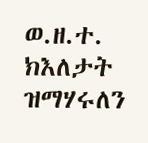ወ.ዘ.ተ. ክእለታት ዝማሃሩለን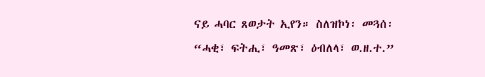ናይ ሓባር ጸወታት ኢየን። ስለዝኮነ፡ መጓሰ፡ “ሓቂ፣ ፍትሒ፣ ዓመጽ፣ ዕብለላ፣ ወ.ዘ.ተ.”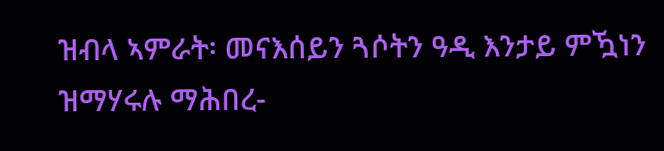ዝብላ ኣምራት፡ መናእሰይን ጓሶትን ዓዲ እንታይ ምዃነን ዝማሃሩሉ ማሕበረ-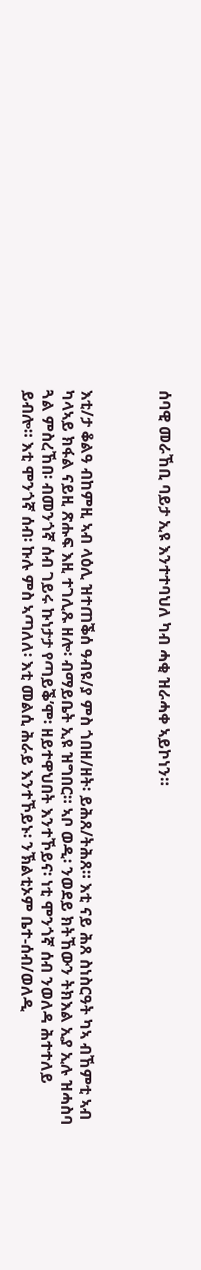ሰባዊ መራኸቢ ባይታ ኢዩ እንተተባህለ ካብ ሓቂ ዝራሓቀ ኣይኮነን።



እቲ/ታ ቆልዓ ብከምዚ ኣብ ላዕሊ ዝተጠቕሰ ዓብዩ/ያ ምስ ጎበዘ/ዘት፡ ይሕጸ/ትሕጸ። እቲ ናይ ሕጸ ስነስርዓት ካኣ ብኸምቲ ኣብ ካላኣይ ክፋል ናይዚ ጽሑፍ እዚ ተገሊጹ ዘሎ፡ ብማይቤት ኢዩ ዝግበር። ኣቦ ወዲ፡ ንወደይ ክትኸውን ትክእል ኢያ ኢሉ ዝሓስባ ጓል ምስረኸበ፡ ብመንጎኛ ሰብ ገይሩ ኩነታታ የጣይቕ’ሞ፡ ዘይተዋህበት እንተኾይና፡ ነቲ ሞንጎኛ ሰብ ንወለዳ ሕተተለይ ይብሎ። እቲ ሞንጎኛ ሰብ፡ ኩሉ ምስ ኣጣለለ፡ እቲ መልሲ ሕራይ እንተኾይኑ፡ ንኽልቲኦም ቤተ-ሰብ/ወለዲ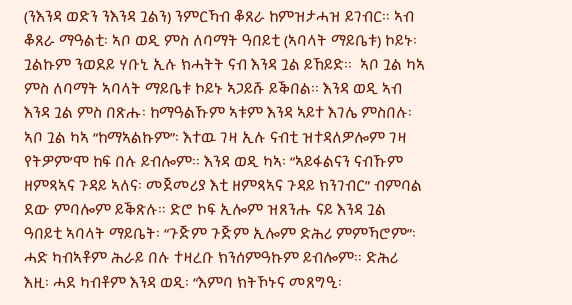(ንእንዳ ወድን ንእንዳ ጓልን) ንምርኻብ ቆጸራ ከምዝታሓዝ ይገብር። ኣብ ቆጸራ ማዓልቲ፡ ኣቦ ወዲ ምስ ለባማት ዓበይቲ (ኣባላት ማይቤቱ) ኮይኑ፡ ጓልኩም ንወደይ ሃቡኒ ኢሉ ክሓትት ናብ እንዳ ጓል ይኸይድ።  ኣቦ ጓል ካኣ ምስ ለባማት ኣባላት ማይቤቱ ኮይኑ ኣጋይሹ ይቕበል። እንዳ ወዲ ኣብ እንዳ ጓል ምስ በጽሑ፡ ከማዓልኹም ኣቱም እንዳ ኣይተ እገሌ ምስበሉ፡ ኣቦ ጓል ካኣ “ከማኣልኩም”፡ እተዉ ገዛ ኢሉ ናብቲ ዝተዳለዎሎም ገዛ የትዎም’ሞ ከፍ በሉ ይብሎም። እንዳ ወዲ ካኣ፡ “ኣይፋልናን ናብኹም ዘምጻኣና ጉዳይ ኣለና፡ መጀመሪያ እቲ ዘምጻኣና ጉዳይ ክንገብር” ብምባል ደው ምባሎም ይቕጽሉ። ድሮ ኮፍ ኢሎም ዝጸንሑ ናይ እንዳ ጓል ዓበይቲ ኣባላት ማይቤት፡ “ጉጅም ጉጅም ኢሎም ድሕሪ ምምኻሮም”፡ ሓድ ካብኣቶም ሕራይ በሉ ተዛረቡ ክንሰምዓኩም ይብሎም። ድሕሪ እዚ፡ ሓደ ካብቶም እንዳ ወዲ፡ “እምባ ክትኾኑና መጸግዒ፡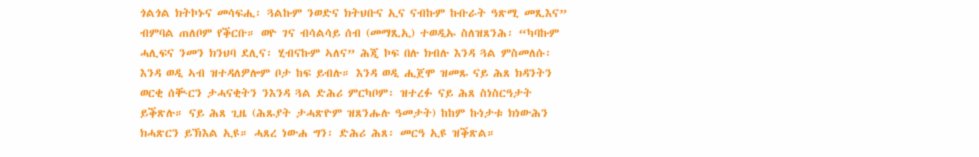ጎልጎል ክትኮኑና መሳፍሒ፡ ጓልኩም ንወድና ክትህቡና ኢና ናብኩም ኩቡራት ዓጽሚ መጺእና” ብምባል ጠለቦም የቕርቡ። ወዮ ገና ብሳልሳይ ሰብ (መማጺኢ) ተወዲኡ ስለዝጸንሕ፡ “ካባኩም ሓሊፍና ንመን ክንህባ ደሊና፡ ሂብናኩም ኣለና” ሕጂ ኮፍ በሉ ክብሉ እንዳ ጓል ምስመለሱ፡ እንዳ ወዲ ኣብ ዝተዳለዎሎም ቦታ ከፍ ይብሉ። እንዳ ወዲ ሒጀሞ ዝመጹ ናይ ሕጸ ክዳንትን ወርቂ ሰቚርን ታሓናቂትን ንእንዳ ጓል ድሕሪ ምርካቦም፡ ዝተረፉ ናይ ሕጸ ስነስርዓታት ይቕጽሉ። ናይ ሕጸ ጊዜ (ሕጹያት ታሓጽዮም ዝጸንሑሉ ዓመታት) ከከም ኩነታቱ ክነውሕን ክሓጽርን ይኽእል ኢዩ። ሓጸረ ነውሐ ግን፡ ድሕሪ ሕጸ፡ መርዓ ኢዩ ዝቕጽል።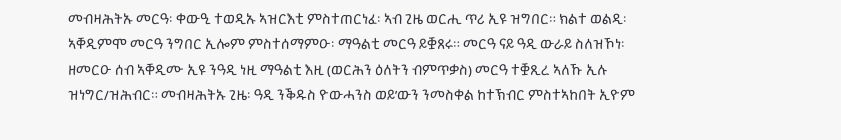መብዛሕትኡ መርዓ፡ ቀውዒ ተወዲኡ ኣዝርእቲ ምስተጠርነፈ፡ ኣብ ጊዜ ወርሒ ጥሪ ኢዩ ዝግበር። ክልተ ወልዲ፡ ኣቐዲምሞ መርዓ ንግበር ኢሎም ምስተሰማምዑ፡ ማዓልቲ መርዓ ይቛጸሩ። መርዓ ናይ ዓዲ ውራይ ስለዝኾነ፡ ዘመርዑ ሰብ ኣቐዲሙ ኢዩ ንዓዲ ነዚ ማዓልቲ እዚ (ወርሕን ዕለትን ብምጥቃስ) መርዓ ተቛጺረ ኣለኹ ኢሉ ዝነግር/ዝሕብር። መብዛሕትኡ ጊዜ፡ ዓዲ ንቕዱስ ዮውሓንስ ወይ’ውን ንመስቀል ከተኽብር ምስተኣከበት ኢዮም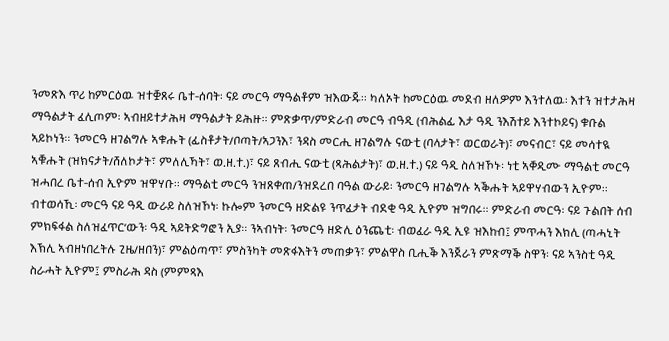ንመጽእ ጥሪ ከምርዕዉ ዝተቛጸሩ ቤተ-ሰባት፡ ናይ መርዓ ማዓልቶም ዝእውጁ። ካለኦት ከመርዕዉ መደብ ዘለዎም እንተለዉ፡ እተን ዝተታሕዛ ማዓልታት ፈሊጦም፡ ኣብዘይተታሕዛ ማዓልታት ይሕዙ። ምጽቃጥ/ምድራብ መርዓ ብዓዲ (ብሕልፊ እታ ዓዲ ንእሽተይ እንተኮይና) ቁቡል ኣይኮነን። ንመርዓ ዘገልግሉ ኣቁሑት (ፊስቶታት/ቦጣት/ኣጋንእ፣ ንዳስ መርሒ ዘገልግሉ ናውቲ (ባላታት፣ ወርወራት)፣ መናብር፣ ናይ መሳተዪ ኣቑሑት (ዝክናታት/ሸለኮታት፣ ምለሊኻት፣ ወ.ዘ.ተ.)፣ ናይ ጸብሒ ናውቲ (ጻሕልታት)፣ ወ.ዘ.ተ.) ናይ ዓዲ ስለዝኾኑ፡ ነቲ ኣቐዲሙ ማዓልቲ መርዓ ዝሓበረ ቤተ-ሰብ ኢዮም ዝዋሃቡ። ማዓልቲ መርዓ ንዝጸቀጠ/ንዝደረበ ባዓል ውራይ፡ ንመርዓ ዘገልግሉ ኣቕሑት ኣይዋሃብውን ኢዮም። ብተወሳኺ፡ መርዓ ናይ ዓዲ ውራይ ስለዝኾነ፡ ኩሎም ንመርዓ ዘድልዩ ንጥፈታት ብደቂ ዓዲ ኢዮም ዝግበሩ። ምድራብ መርዓ፡ ናይ ጉልበት ሰብ ምክፍፋል ስለዝፈጥር’ውን፡ ዓዲ ኣይትድግፎን ኢያ። ንኣብነት፡ ንመርዓ ዘድሊ ዕንጨቲ፡ ብወፈራ ዓዲ ኢዩ ዝእከብ፤ ምጥሓን እክሊ (ጣሓኒት እኽሊ ኣብዘነበረትሉ ጊዜ/ዘበን)፣ ምልዕጣጥ፣ ምስንካት መጽፋእትን መጠቃን፣ ምልዋስ ቢሒቕ እንጀራን ምጽማቕ ስዋን፡ ናይ ኣንስቲ ዓዲ ስራሓት ኢዮም፤ ምስራሕ ዳስ (ምምጻእ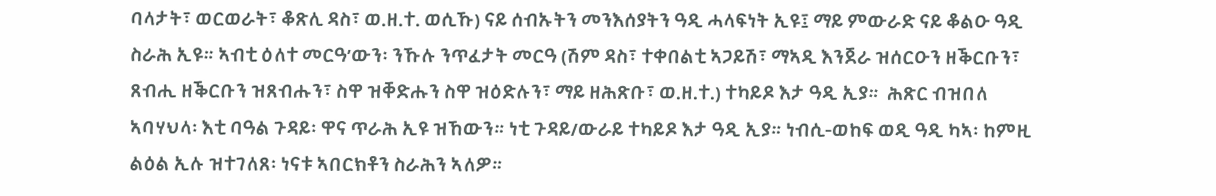ባላታት፣ ወርወራት፣ ቆጽሊ ዳስ፣ ወ.ዘ.ተ. ወሲኹ) ናይ ሰብኡትን መንእሰያትን ዓዲ ሓላፍነት ኢዩ፤ ማይ ምውራድ ናይ ቆልዑ ዓዲ ስራሕ ኢዩ። ኣብቲ ዕለተ መርዓ’ውን፡ ንኹሉ ንጥፈታት መርዓ (ሽም ዳስ፣ ተቀበልቲ ኣጋይሽ፣ ማኣዲ እንጀራ ዝሰርዑን ዘቕርቡን፣ ጸብሒ ዘቕርቡን ዝጸብሑን፣ ስዋ ዝቐድሑን ስዋ ዝዕድሉን፣ ማይ ዘሕጽቡ፣ ወ.ዘ.ተ.) ተካይዶ እታ ዓዲ ኢያ።  ሕጽር ብዝበለ ኣባሃህላ፡ እቲ ባዓል ጉዳይ፡ ዋና ጥራሕ ኢዩ ዝኸውን። ነቲ ጉዳይ/ውራይ ተካይዶ እታ ዓዲ ኢያ። ነብሲ-ወከፍ ወዲ ዓዲ ካኣ፡ ከምዚ ልዕል ኢሉ ዝተገለጸ፡ ነናቱ ኣበርክቶን ስራሕን ኣለዎ።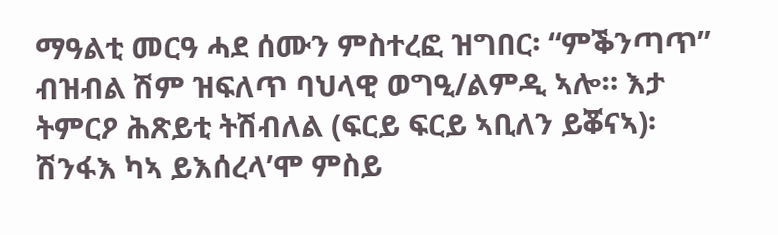ማዓልቲ መርዓ ሓደ ሰሙን ምስተረፎ ዝግበር፡ “ምቕንጣጥ” ብዝብል ሽም ዝፍለጥ ባህላዊ ወግዒ/ልምዲ ኣሎ። እታ ትምርዖ ሕጽይቲ ትሽብለል (ፍርይ ፍርይ ኣቢለን ይቖናኣ)፡ ሽንፋእ ካኣ ይእሰረላ’ሞ ምስይ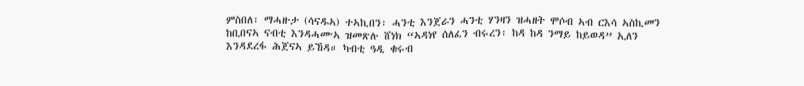ምስበለ፡ ማሓዙታ (ሳናዱኣ) ተኣኪበን፡ ሓንቲ እንጀራን ሓንቲ ሃንዛን ዝሓዘት ሞሶብ ኣብ ርእሳ ኣስኪመን ከቢበናኣ ናብቲ እንዳሓሙኣ ዝመጽሉ ሸነክ “ኣዳነየ ሰለፈን ብሩረን፡ ከዳ ከዳ ንማይ ከይወዳ” ኢለን እንዳደረፋ ሕጀናኣ ይኸዳ። ካብቲ ዓዲ ቁሩብ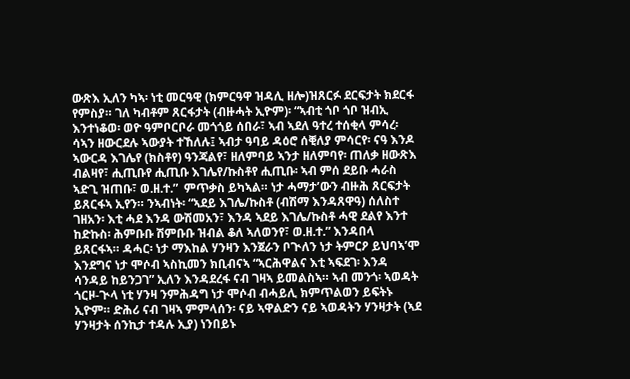ውጽእ ኢለን ካኣ፡ ነቲ መርዓዊ (ክምርዓዋ ዝዳሊ ዘሎ)ዝጸርፉ ደርፍታት ክደርፋ የምስያ። ገለ ካብቶም ጸርፋታት (ብዙሓት ኢዮም)፡ “ኣብቲ ጎቦ ጎቦ ዝብኢ እንተነቆወ፡ ወዮ ዓምቦርቦራ መጎጎይ ሰበራ፣ ኣብ ኣደለ ዓተረ ተሰቂላ ምሳረ፡ ሳኣን ዘውርደሉ ኣውያት ተኸለሉ፤ ኣብታ ዓባይ ዳዕሮ ሰቒለያ ምሳርየ፡ ናዓ እንዶ ኣውርዳ እገሌየ (ክስቶየ) ዓንጃልየ፣ ዘለምባይ ኣንታ ዘለምባየ፡ ጠለቃ ዘውጽእ ብልዛየ፣ ሒጢቡየ ሒጢቡ እገሌየ/ኩስቶየ ሒጢቡ፡ ኣብ ምሰ ደይቡ ሓራስ ኣድጊ ዝጠቡ፣ ወ.ዘ.ተ.”  ምጥቃስ ይካኣል። ነታ ሓማታ’ውን ብዙሕ ጸርፍታት ይጸርፋኣ ኢየን። ንኣብነት፡ “ኣደይ እገሌ/ኩስቶ (ብሽማ እንዳጸዋዓ) ሰለስተ ገዘአን፡ እቲ ሓደ እንዳ ውሽመአን፣ እንዳ ኣደይ እገሌ/ኩስቶ ሓዊ ደልየ እንተ ከድኩስ፡ ሕምቡቡ ሽምቡቡ ዝብል ቆለ ኣለወንየ፣ ወ.ዘ.ተ.” እንዳበላ ይጸርፋኣ። ዳሓር፡ ነታ ማእከል ሃንዛን እንጀራን ቦጒለን ነታ ትምርዖ ይህባኣ’ሞ እንደግና ነታ ሞሶብ ኣስኪመን ክቢብናኣ “ኣርሕዋልና እቲ ኣፍደገ፡ እንዳ ሳንዳይ ከይንጋገ” ኢለን እንዳደረፋ ናብ ገዛኣ ይመልስኣ። ኣብ መንጎ፡ ኣወዳት ጎርዞ-ጒላ ነቲ ሃንዛ ንምሕዳግ ነታ ሞሶብ ብሓይሊ ክምጥልወን ይፍትኑ ኢዮም። ድሕሪ ናብ ገዛኣ ምምላሰን፡ ናይ ኣዋልድን ናይ ኣወዳትን ሃንዛታት (ኣደ ሃንዛታት ሰንኪታ ተዳሉ ኢያ) ነንበይኑ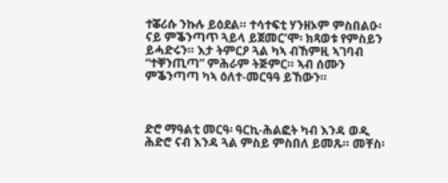ተቖሪሱ ንኩሉ ይዕደል። ተሳተፍቲ ሃንዘኦም ምስበልዑ፡ ናይ ምቕንጣጥ ጓይላ ይጀመር’ሞ፡ ክጻወቱ የምስይን ይሓድሩን። እታ ትምርዖ ጓል ካኣ ብኸምዚ ኣገባብ “ተቐንጢጣ” ምሕራም ትጅምር። ኣብ ሰሙን ምቕንጣጣ ካኣ ዕለተ-መርዓዓ ይኸውን።



ድሮ ማዓልቲ መርዓ፡ ዓርኪ-ሕልፎት ካብ እንዳ ወዲ ሕድሮ ናብ እንዳ ጓል ምስይ ምስበለ ይመጹ። መቸስ፡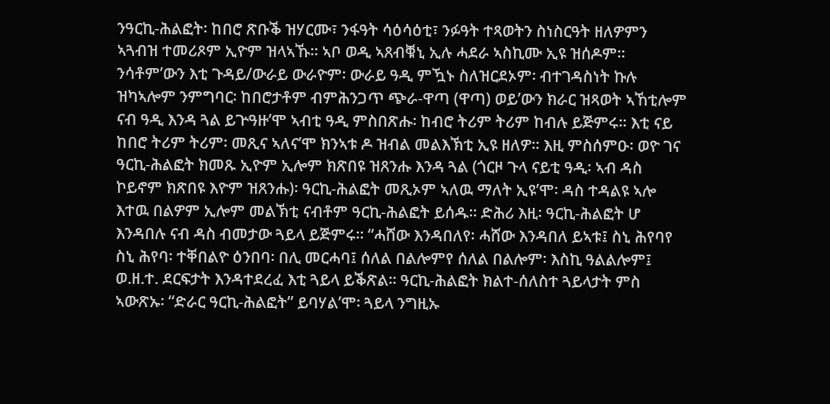ንዓርኪ-ሕልፎት፡ ከበሮ ጽቡቕ ዝሃርሙ፣ ንፋዓት ሳዕሳዕቲ፣ ንፉዓት ተጻወትን ስነስርዓት ዘለዎምን ኣጓብዝ ተመሪጾም ኢዮም ዝላኣኹ። ኣቦ ወዲ ኣጸብቑኒ ኢሉ ሓደራ ኣስኪሙ ኢዩ ዝሰዶም። ንሳቶም’ውን እቲ ጉዳይ/ውራይ ውራዮም፡ ውራይ ዓዲ ምዃኑ ስለዝርደኦም፡ ብተገዳስነት ኩሉ ዝካኣሎም ንምግባር፡ ከበሮታቶም ብምሕንጋጥ ጭራ-ዋጣ (ዋጣ) ወይ’ውን ክራር ዝጻወት ኣኸቲሎም ናብ ዓዲ እንዳ ጓል ይጕዓዙ’ሞ ኣብቲ ዓዲ ምስበጽሑ፡ ከብሮ ትሪም ትሪም ከብሉ ይጅምሩ። እቲ ናይ ከበሮ ትሪም ትሪም፡ መጺና ኣለና’ሞ ክንኣቱ ዶ ዝብል መልእኽቲ ኢዩ ዘለዎ። እዚ ምስሰምዑ፡ ወዮ ገና ዓርኪ-ሕልፎት ክመጹ ኢዮም ኢሎም ክጽበዩ ዝጸንሑ እንዳ ጓል (ጎርዞ ጉላ ናይቲ ዓዲ፡ ኣብ ዳስ ኮይኖም ክጽበዩ እዮም ዝጸንሑ)፡ ዓርኪ-ሕልፎት መጺኦም ኣለዉ ማለት ኢዩ’ሞ፡ ዳስ ተዳልዩ ኣሎ እተዉ በልዎም ኢሎም መልኽቲ ናብቶም ዓርኪ-ሕልፎት ይሰዱ። ድሕሪ እዚ፡ ዓርኪ-ሕልፎት ሆ እንዳበሉ ናብ ዳስ ብመታው ጓይላ ይጅምሩ። “ሓሸው እንዳበለየ፡ ሓሸው እንዳበለ ይኣቱ፤ ስኒ ሕየባየ ስኒ ሕየባ፡ ተቐበልዮ ዕንበባ፡ በሊ መርሓባ፤ ሰለል በልሎምየ ሰለል በልሎም፡ እስኪ ዓልልሎም፤ ወ.ዘ.ተ. ደርፍታት እንዳተደረፈ እቲ ጓይላ ይቕጽል። ዓርኪ-ሕልፎት ክልተ-ሰለስተ ጓይላታት ምስ ኣውጽኡ፡ “ድራር ዓርኪ-ሕልፎት” ይባሃል’ሞ፡ ጓይላ ንግዚኡ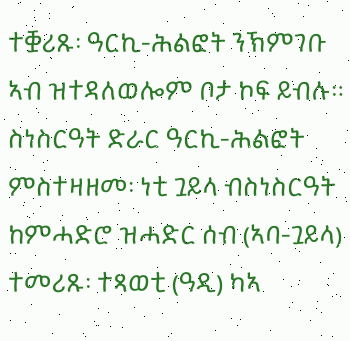ተቛሪጹ፡ ዓርኪ-ሕልፎት ንኽምገቡ ኣብ ዝተዳለወሎም ቦታ ኮፍ ይብሉ። ስነስርዓት ድራር ዓርኪ-ሕልፎት ምስተዛዘመ፡ ነቲ ጓይላ ብስነስርዓት ከምሓድሮ ዝሓድር ሰብ (ኣባ-ጓይላ) ተመሪጹ፡ ተጻወቲ (ዓዲ) ካኣ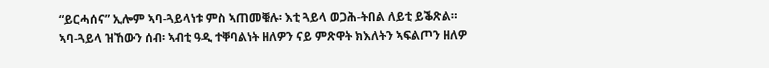“ይርሓሰና” ኢሎም ኣባ-ጓይላነቱ ምስ ኣጠመቑሉ፡ እቲ ጓይላ ወጋሕ-ትበል ለይቲ ይቕጽል። ኣባ-ጓይላ ዝኸውን ሰብ፡ ኣብቲ ዓዲ ተቐባልነት ዘለዎን ናይ ምጽዋት ክእለትን ኣፍልጦን ዘለዎ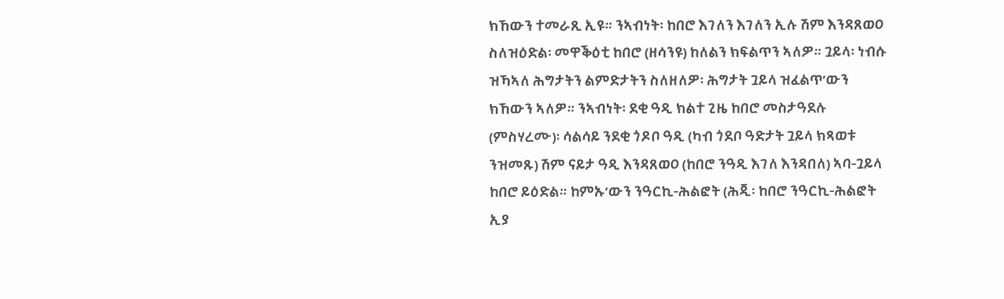ክኸውን ተመራጺ ኢዩ። ንኣብነት፡ ከበሮ እገለን እገለን ኢሉ ሽም እንዳጸወዐ ስለዝዕድል፡ መዋቕዕቲ ከበሮ (ዘሳንዩ) ከለልን ክፍልጥን ኣለዎ። ጓይላ፡ ነብሱ ዝኻኣለ ሕግታትን ልምድታትን ስለዘለዎ፡ ሕግታት ጓይላ ዝፈልጥ’ውን ክኸውን ኣለዎ። ንኣብነት፡ ደቂ ዓዲ ክልተ ጊዜ ከበሮ መስታዓደሉ (ምስሃረሙ)፡ ሳልሳይ ንደቂ ጎዶቦ ዓዲ (ካብ ጎደቦ ዓድታት ጓይላ ክጻወቱ ንዝመጹ) ሽም ናይታ ዓዲ እንዳጸወዐ (ከበሮ ንዓዲ እገለ እንዳበለ) ኣባ-ጓይላ ከበሮ ይዕድል። ከምኡ’ውን ንዓርኪ-ሕልፎት (ሕጂ፡ ከበሮ ንዓርኪ-ሕልፎት ኢያ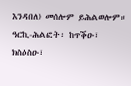እንዳበለ) መሰሎም ይሕልወሎም። ዓርኪ-ሕልፎት፡ ከጥቕዑ፣ ክስዕስዑ፣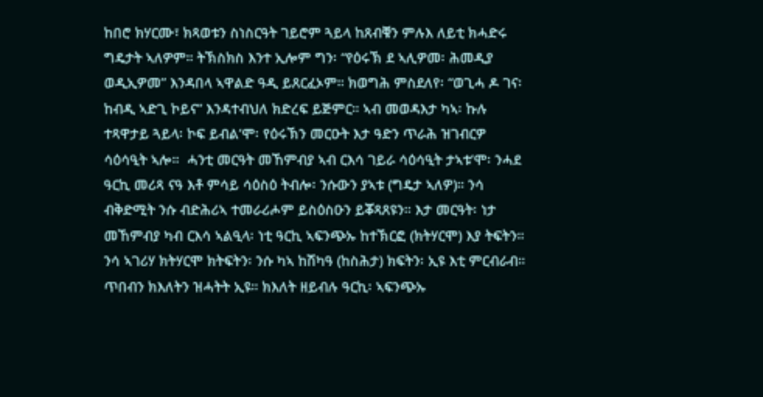ከበሮ ክሃርሙ፣ ክጻወቱን ስነስርዓት ገይሮም ጓይላ ከጸብቑን ምሉእ ለይቲ ክሓድሩ ግዴታት ኣለዎም። ትኽስክስ እንተ ኢሎም ግን፡ “የዕሩኽ ደ ኣሊዎመ፡ ሕመዲያ ወዲኢዎመ” እንዳበላ ኣዋልድ ዓዲ ይጸርፈኦም። ክወግሕ ምስደለየ፡ “ወጊሓ ዶ ገና፡ ከብዲ ኣድጊ ኮይና” እንዳተብህለ ክድረፍ ይጅምር። ኣብ መወዳእታ ካኣ፡ ኩሉ ተጻዋታይ ጓይላ፡ ኮፍ ይብል’ሞ፡ የዕሩኽን መርዑት እታ ዓድን ጥራሕ ዝገብርዎ ሳዕሳዒት ኣሎ።  ሓንቲ መርዓት መኸምብያ ኣብ ርእሳ ገይራ ሳዕሳዒት ታኣቱ’ሞ፡ ንሓደ ዓርኪ መሪጻ ናዓ እቶ ምሳይ ሳዕስዕ ትብሎ፡ ንሱውን ያኣቱ (ግዴታ ኣለዎ)። ንሳ ብቅድሚት ንሱ ብድሕሪኣ ተመራሪሖም ይስዕስዑን ይቖጻጸዩን። እታ መርዓት፡ ነታ መኸምብያ ካብ ርእሳ ኣልዒላ፡ ነቲ ዓርኪ ኣፍንጭኡ ከተኽርፎ (ክትሃርሞ) እያ ትፍትን። ንሳ ኣገሪሃ ክትሃርሞ ክትፍትን፡ ንሱ ካኣ ከሽካዓ (ከስሕታ) ክፍትን፡ ኢዩ እቲ ምርብራብ። ጥበብን ክእለትን ዝሓትት ኢዩ። ክእለት ዘይብሉ ዓርኪ፡ ኣፍንጭኡ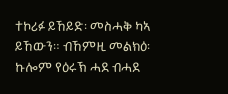ተኮሪፉ ይኸይድ፡ መስሓቅ ካኣ ይኸውን። ብኸምዚ መልክዕ፡ ኩሎም የዕሩኽ ሓደ ብሓደ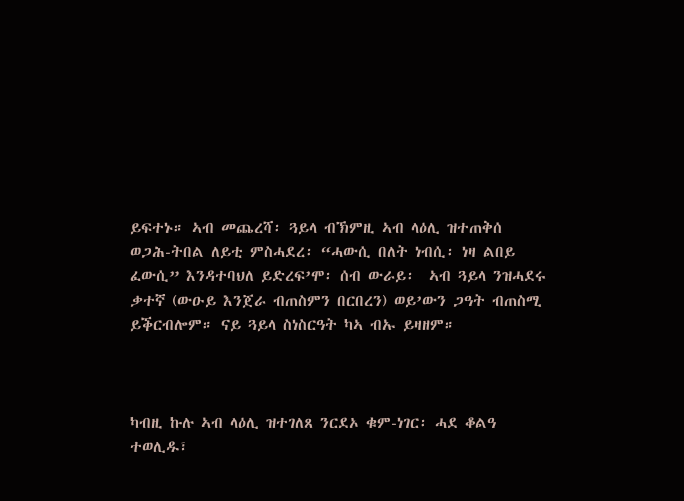ይፍተኑ። ኣብ መጨረሻ፡ ጓይላ ብኽምዚ ኣብ ላዕሊ ዝተጠቅሰ ወጋሕ-ትበል ለይቲ ምስሓደረ፡ “ሓውሲ በለት ነብሲ፡ ነዛ ልበይ ፈውሲ” እንዳተባህለ ይድረፍ’ሞ፡ ሰብ ውራይ፡  ኣብ ጓይላ ንዝሓደሩ ቃተኛ (ውዑይ እንጀራ ብጠስምን በርበረን) ወይ’ውን ጋዓት ብጠስሚ ይቕርብሎም። ናይ ጓይላ ስነስርዓት ካኣ ብኡ ይዛዘም።



ካብዚ ኩሉ ኣብ ላዕሊ ዝተገለጸ ንርደኦ ቁም-ነገር፡ ሓደ ቆልዓ ተወሊዱ፣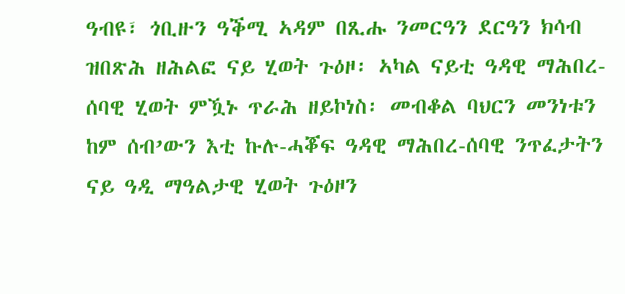ዓብዩ፣ ጎቢዙን ዓቕሚ ኣዳም በጺሑ ንመርዓን ደርዓን ክሳብ ዝበጽሕ ዘሕልፎ ናይ ሂወት ጉዕዞ፡ ኣካል ናይቲ ዓዳዊ ማሕበረ-ሰባዊ ሂወት ምዃኑ ጥራሕ ዘይኮነስ፡ መብቆል ባህርን መንነቱን ከም ሰብ’ውን እቲ ኩሉ-ሓቖፍ ዓዳዊ ማሕበረ-ሰባዊ ንጥፈታትን ናይ ዓዲ ማዓልታዊ ሂወት ጉዕዞን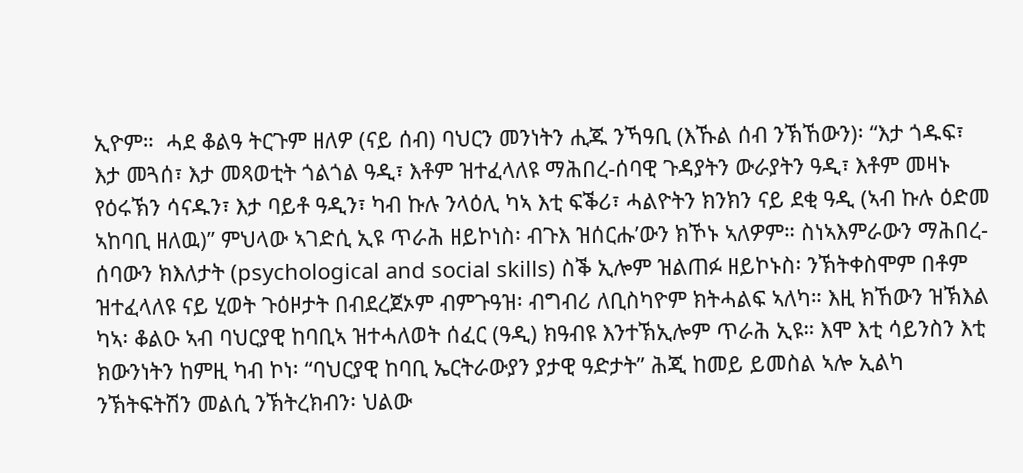ኢዮም።  ሓደ ቆልዓ ትርጉም ዘለዎ (ናይ ሰብ) ባህርን መንነትን ሒጁ ንኻዓቢ (እኹል ሰብ ንኽኸውን)፡ “እታ ጎዱፍ፣ እታ መጓሰ፣ እታ መጻወቲት ጎልጎል ዓዲ፣ እቶም ዝተፈላለዩ ማሕበረ-ሰባዊ ጉዳያትን ውራያትን ዓዲ፣ እቶም መዛኑ የዕሩኽን ሳናዱን፣ እታ ባይቶ ዓዲን፣ ካብ ኩሉ ንላዕሊ ካኣ እቲ ፍቕሪ፣ ሓልዮትን ክንክን ናይ ደቂ ዓዲ (ኣብ ኩሉ ዕድመ ኣከባቢ ዘለዉ)” ምህላው ኣገድሲ ኢዩ ጥራሕ ዘይኮነስ፡ ብጉእ ዝሰርሑ’ውን ክኾኑ ኣለዎም። ስነኣእምራውን ማሕበረ-ሰባውን ክእለታት (psychological and social skills) ስቕ ኢሎም ዝልጠፉ ዘይኮኑስ፡ ንኽትቀስሞም በቶም ዝተፈላለዩ ናይ ሂወት ጉዕዞታት በብደረጀኦም ብምጉዓዝ፡ ብግብሪ ለቢስካዮም ክትሓልፍ ኣለካ። እዚ ክኸውን ዝኽእል ካኣ፡ ቆልዑ ኣብ ባህርያዊ ከባቢኣ ዝተሓለወት ሰፈር (ዓዲ) ክዓብዩ እንተኽኢሎም ጥራሕ ኢዩ። እሞ እቲ ሳይንስን እቲ ክውንነትን ከምዚ ካብ ኮነ፡ “ባህርያዊ ከባቢ ኤርትራውያን ያታዊ ዓድታት” ሕጂ ከመይ ይመስል ኣሎ ኢልካ ንኽትፍትሽን መልሲ ንኽትረክብን፡ ህልው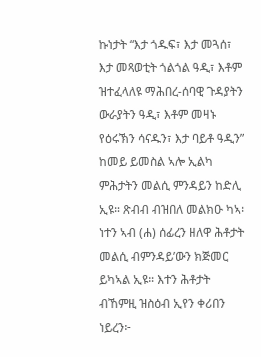ኩነታት “እታ ጎዱፍ፣ እታ መጓሰ፣ እታ መጻወቲት ጎልጎል ዓዲ፣ እቶም ዝተፈላለዩ ማሕበረ-ሰባዊ ጉዳያትን ውራያትን ዓዲ፣ እቶም መዛኑ የዕሩኽን ሳናዱን፣ እታ ባይቶ ዓዲን” ከመይ ይመስል ኣሎ ኢልካ ምሕታትን መልሲ ምንዳይን ከድሊ ኢዩ። ጽብብ ብዝበለ መልክዑ ካኣ፡ ነተን ኣብ (ሐ) ሰፊረን ዘለዋ ሕቶታት መልሲ ብምንዳይ’ውን ክጅመር ይካኣል ኢዩ። እተን ሕቶታት ብኸምዚ ዝስዕብ ኢየን ቀሪበን ነይረን፦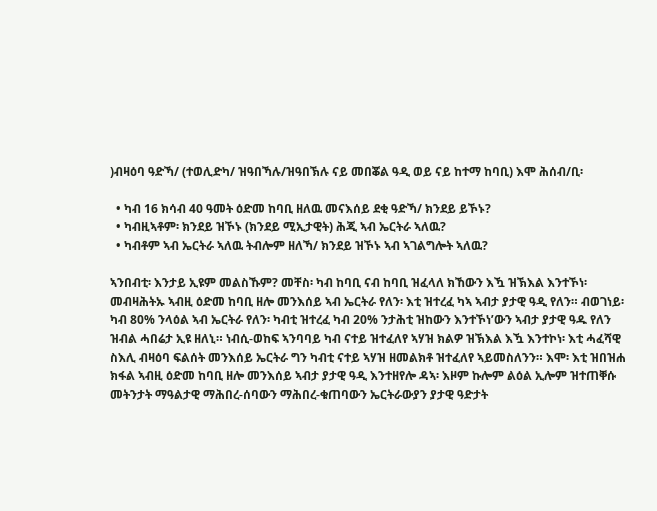)ብዛዕባ ዓድኻ/ (ተወሊድካ/ ዝዓበኻሉ/ዝዓበኽሉ ናይ መበቖል ዓዲ ወይ ናይ ከተማ ከባቢ) እሞ ሕሰብ/ቢ፡

  • ካብ 16 ክሳብ 40 ዓመት ዕድመ ከባቢ ዘለዉ መናእሰይ ደቂ ዓድኻ/ ክንደይ ይኾኑ?
  • ካብዚኣቶም፡ ክንደይ ዝኾኑ (ክንደይ ሚኢታዊት) ሕጂ ኣብ ኤርትራ ኣለዉ?
  • ካብቶም ኣብ ኤርትራ ኣለዉ ትብሎም ዘለኻ/ ክንደይ ዝኾኑ ኣብ ኣገልግሎት ኣለዉ?

ኣንበብቲ፡ እንታይ ኢዩም መልስኹም? መቸስ፡ ካብ ከባቢ ናብ ከባቢ ዝፈላለ ክኸውን እዃ ዝኽእል እንተኾነ፡ መብዛሕትኡ ኣብዚ ዕድመ ከባቢ ዘሎ መንእሰይ ኣብ ኤርትራ የለን፡ እቲ ዝተረፈ ካኣ ኣብታ ያታዊ ዓዲ የለን። ብወገነይ፡ ካብ 80% ንላዕል ኣብ ኤርትራ የለን፡ ካብቲ ዝተረፈ ካብ 20% ንታሕቲ ዝከውን እንተኾነ’ውን ኣብታ ያታዊ ዓዱ የለን ዝብል ሓበሬታ ኢዩ ዘለኒ። ነብሲ-ወከፍ ኣንባባይ ካብ ናተይ ዝተፈለየ ኣሃዝ ክልዎ ዝኽእል እዃ እንተኮነ፡ እቲ ሓፈሻዊ ስእሊ ብዛዕባ ፍልሰት መንእሰይ ኤርትራ ግን ካብቲ ናተይ ኣሃዝ ዘመልክቶ ዝተፈለየ ኣይመስለንን። እሞ፡ እቲ ዝበዝሐ ክፋል ኣብዚ ዕድመ ከባቢ ዘሎ መንእሰይ ኣብታ ያታዊ ዓዲ እንተዘየሎ ዳኣ፡ እዞም ኩሎም ልዕል ኢሎም ዝተጠቐሱ  መትንታት ማዓልታዊ ማሕበረ-ሰባውን ማሕበረ-ቁጠባውን ኤርትራውያን ያታዊ ዓድታት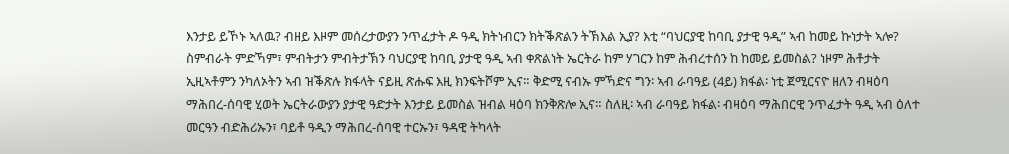እንታይ ይኾኑ ኣለዉ? ብዘይ እዞም መሰረታውያን ንጥፈታት ዶ ዓዲ ክትነብርን ክትቕጽልን ትኽእል ኢያ? እቲ “ባህርያዊ ከባቢ ያታዊ ዓዲ” ኣብ ከመይ ኩነታት ኣሎ? ስምብራት ምድኻም፣ ምብትታን ምብትታኽን ባህርያዊ ከባቢ ያታዊ ዓዲ ኣብ ቀጽልነት ኤርትራ ከም ሃገርን ከም ሕብረተሰን ከ ከመይ ይመስል? ነዞም ሕቶታት ኢዚኣቶምን ንካለኦትን ኣብ ዝቕጽሉ ክፋላት ናይዚ ጽሑፍ እዚ ክንፍትሾም ኢና። ቅድሚ ናብኡ ምኻድና ግን፡ ኣብ ራባዓይ (4ይ) ክፋል፡ ነቲ ጀሚርናዮ ዘለን ብዛዕባ ማሕበረ-ሰባዊ ሂወት ኤርትራውያን ያታዊ ዓድታት እንታይ ይመስል ዝብል ዛዕባ ክንቅጽሎ ኢና። ስለዚ፡ ኣብ ራባዓይ ክፋል፡ ብዛዕባ ማሕበርዊ ንጥፈታት ዓዲ ኣብ ዕለተ መርዓን ብድሕሪኡን፣ ባይቶ ዓዲን ማሕበረ-ሰባዊ ተርኡን፣ ዓዳዊ ትካላት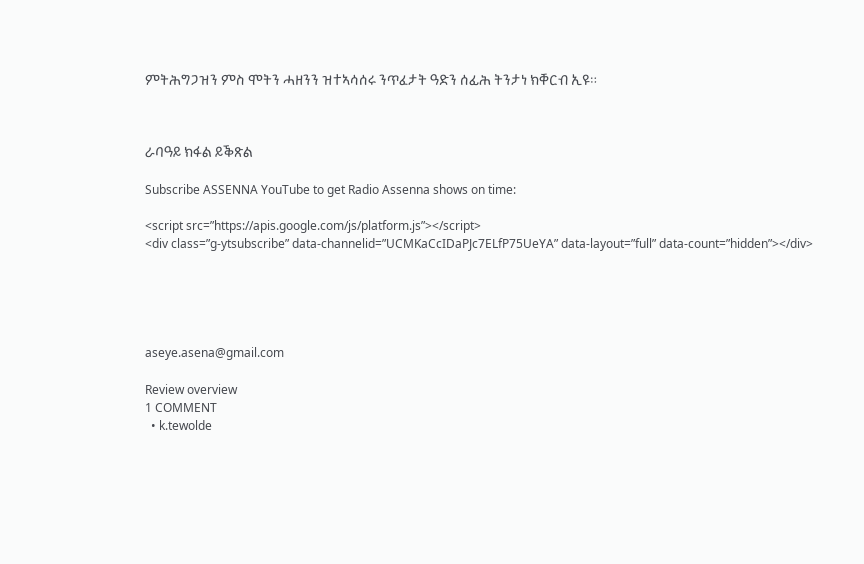ምትሕግጋዝን ምስ ሞትን ሓዘንን ዝተኣሳሰሩ ንጥፈታት ዓድን ሰፊሕ ትንታነ ክቐርብ ኢዩ።



ራባዓይ ክፋል ይቕጽል

Subscribe ASSENNA YouTube to get Radio Assenna shows on time:

<script src=”https://apis.google.com/js/platform.js”></script>
<div class=”g-ytsubscribe” data-channelid=”UCMKaCcIDaPJc7ELfP75UeYA” data-layout=”full” data-count=”hidden”></div>





aseye.asena@gmail.com

Review overview
1 COMMENT
  • k.tewolde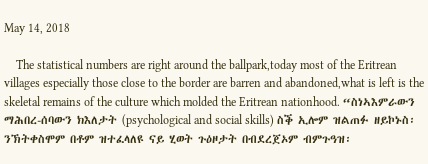May 14, 2018

    The statistical numbers are right around the ballpark,today most of the Eritrean villages especially those close to the border are barren and abandoned,what is left is the skeletal remains of the culture which molded the Eritrean nationhood. “ስነኣእምራውን ማሕበረ-ሰባውን ክእለታት (psychological and social skills) ስቕ ኢሎም ዝልጠፉ ዘይኮኑስ፡ ንኽትቀስሞም በቶም ዝተፈላለዩ ናይ ሂወት ጉዕዞታት በብደረጀኦም ብምጉዓዝ፡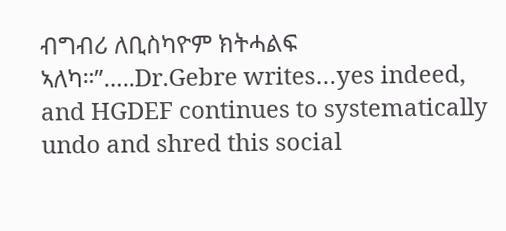ብግብሪ ለቢስካዮም ክትሓልፍ ኣለካ።”…..Dr.Gebre writes…yes indeed, and HGDEF continues to systematically undo and shred this social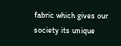fabric which gives our society its unique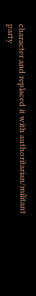character and replaced it with authoritarian/militant party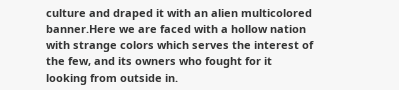culture and draped it with an alien multicolored banner.Here we are faced with a hollow nation with strange colors which serves the interest of the few, and its owners who fought for it looking from outside in.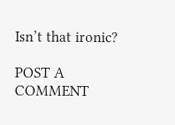Isn’t that ironic?

POST A COMMENT